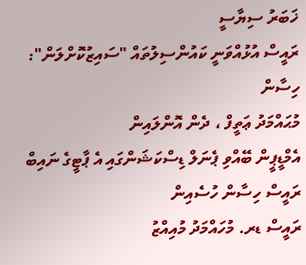ޚަބަރު ސިޔާސީ
ރައީސް އުޅުއްވަނީ ކައުންސިލުތައް "ސައިޒުކޮށްލަން": ހިސާން
މުޙައްމަދު ޢަތީފް ، ދެން އޮންލައިން
އެމްޑީޕީން ބޭއްވި ޕެނަލް ޑިސްކަޝަންގައި އެ ޕާޓީގެ ނައިބް ރައީސް ހިސާން ހުސެއިން
ރައީސް ޑރ. މުހައްމަދު މުއިއްޒު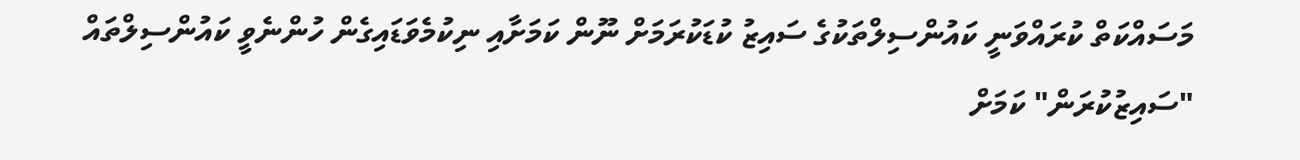މަސައްކަތް ކުރައްވަނީ ކައުންސިލްތަކުގެ ސައިޒު ކުޑަކުރަމަށް ނޫން ކަމަށާއި ނިކުމެވަޑައިގެން ހުންނެވީ ކައުންސިލްތައް "ސައިޒުކުރަން" ކަމަށް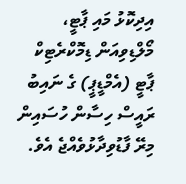އިދިކޮޅު މައި ޕާޓީ، މޯލްޑިވިއަން ޑިމޮކްރެޓިކް ޕާޓީ (އެމްޑީޕީ) ގެ ނައިބު ރައީސް ހިސާން ހުސައިން މިރޭ ފާޑުވިދާޅުވެއްޖެ އެވެ.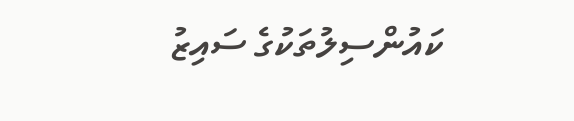ކައުންސިލުތަކުގެ ސައިޒު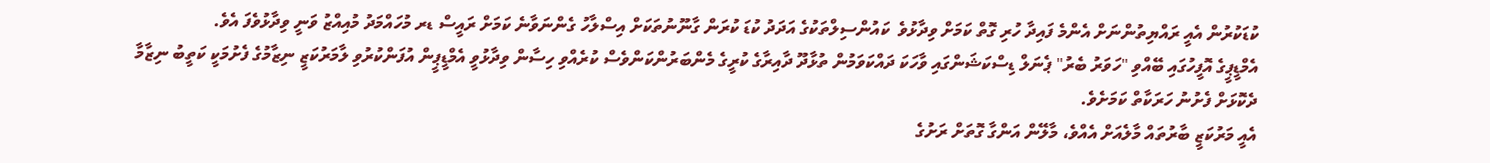ކުޑަކުރުން އެއީ ރައްޔިތުންނަށް އެންމެ ފައިދާ ހުރި ގޮތް ކަމަށް ވިދާޅުވެ  ކައުންސިލްތަކުގެ އަދަދު ކުޑަ ކުރަން ގާނޫނުތަކަށް އިސްލާހު ގެންނަވާނެ ކަމަށް ރައީސް ޑރ މުހައްމަދު މުއިއްޒު ވަނީ ވިދާޅުވެފަ އެވެ.
އެމްޑީޕީގެ އޮފީހުގައި ބޭއްވި "ހަވަރު ބެރު" ޕެނަލް ޑިސްކަޝަންގައި ވާހަކަ ދައްކަވަމުން ތުޅާދޫ ދާއިރާގެ ކުރީގެ މެންބަރުންކަންވެސް ކުރެއްވި ހިސާން ވިދާޅުވީ އެމްޑީޕީން އުފަންކުރުވި ލާމަރުކަޒީ ނިޒާމުގެ ފެށުމަކީ ކަތީބު ނިޒާމާ ދެކޮޅަށް ފެށުނު ހަރަކާތް ކަމަށެވެ.
އެއީ މަރުކަޒީ ބާރުތައް މާލެއަށް އެއްވެ، މާލޭން އަންގާ ގޮތަށް ރަށުގެ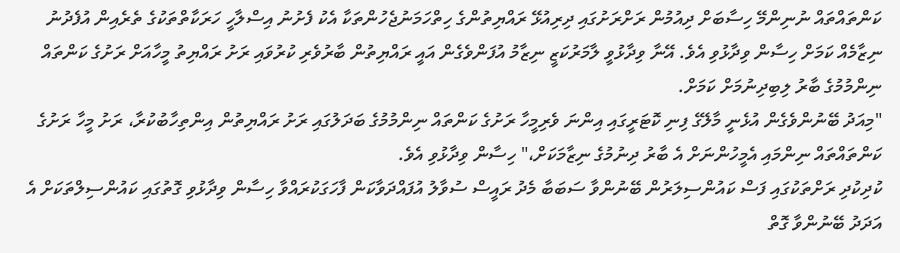ކަންތައްތައް ނުނިންމޭ ހިސާބަށް ދިއުމުން ރަށްރަށުގައި ދިރިއުޅޭ ރައްޔިތުންގެ ހިތްހަމަނުޖެހުންތަކާ އެކު ފެށުނު އިސްލާހީ ހަރަކާތްތަކުގެ ތެރެއިން އުފެދުނު ނިޒާމެއް ކަމަށް ހިސާން ވިދާޅުވި އެވެ. އޭނާ ވިދާޅުވީ ލާމަރުކަޒީ ނިޒާމު އުފަންވެގެން އައީ ރައްޔިތުން ބާރުވެރި ކުރުވައި ރަށު ރައްޔިތު މީހާއަށް ރަށުގެ ކަންތައް ނިންމުމުގެ ބާރު ލިބިދިނުމަށް ކަމަށް.
"މިއަދު ބޭނުންވެގެން އުޅެނީ މާލޭގެ ފިނި ކޮޓަރީގައި އިންނަ ވެރިމީހާ ރަށުގެ ކަންތައް ނިންމުމުގެ ބަދަލުގައި ރަށު ރައްޔިތުން އިންތިހާބުކުރާ، ރަށު މީހާ ރަށުގެ ކަންތައްތައް ނިންމައި އެމީހުންނަށް އެ ބާރު ދިނުމުގެ ނިޒާމަކަށް،" ހިސާން ވިދާޅުވި އެވެ.
ކުދިކުދި ރަށްތަކުގައި ފަސް ކައުންސިލަރުން ބޭނުންވާ ސަބަބާ މެދު ރައީސް ސުވާލު އުފައްދަވާކަން ފާހަގަކުރައްވާ ހިސާން ވިދާޅުވި ގޮތުގައި ކައުންސިލްތަކަށް އެ އަދަދު ބޭނުންވާ ގޮތް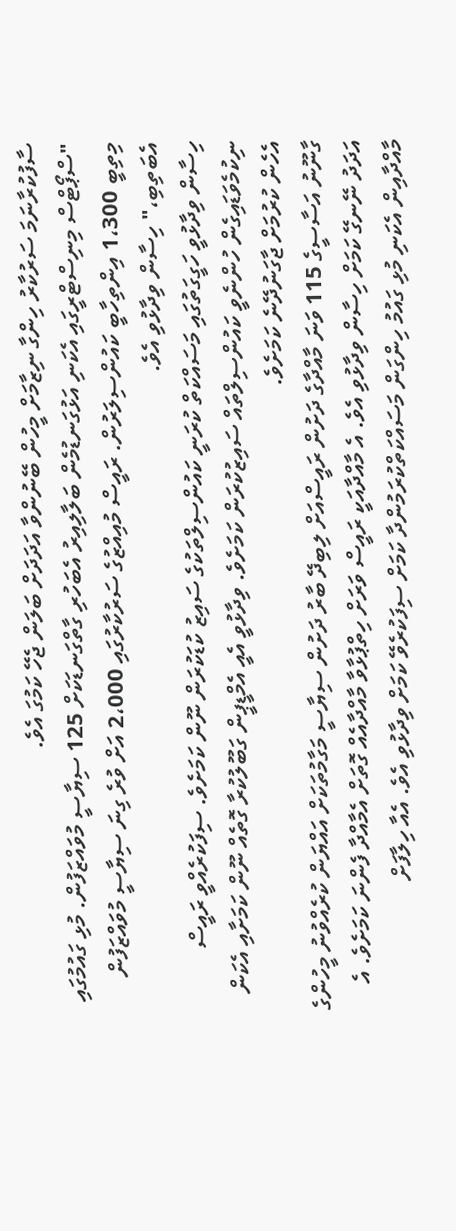ސާފުކުރާނަމަ ސަރުކާރު ހިންގާ ނިޒާމަށް މީހުން ބޭނުންވާ އަދަދަށް ބަލަން ޖެހޭ ކަމުގަ އެވެ.
"ސްޕޯޓްސް މިނިސްޓްރީގައި އެކަނި އަޅުގަނޑުމެން ބަލާލިއިރު އެބަހުރި ގާތްގަނޑަކަށް 125 ސިޔާސީ މުވައްޒަފުން. މުޅި ގައުމުގައި މިތިބީ 1،300 އިންތިހާބީ ކައުންސިލަރުން. ރައީސް މުއިއްޒުގެ ސަރުކާރުގައި 2،000 އަށް ވުރެ ގިނަ ސިޔާސީ މުވައްޒަފުން އެބަތިބި،" ހިސާން ވިދާޅުވި އެވެ.
ހިސާން ވިދާޅުވީ ހަގީގަތުގައި މަސައްކަތް ކުރަނީ ކައުންސިލްތަކުގެ ސައިޒު ކުޑަކުރަން ނޫން ކަމަށެވެ. ސިފަކުރެއްވީ ރައީސް ނިކުމެވަޑައިގެން ހުންނެވީ ކައުންސިލްތައް ސައިޒުކުރަން ކަމަށެވެ. ވިދާޅުވީ އެއީ އެމްޑީޕީން ގަބޫލުކުރާ ގޮތެއް ނޫން ކަމަށާއި އެކަން އެހެން ކުރުމަށް ޖާގަނުދޭނެ ކަމަށެވެ.
ގާނޫނު އަސާސީގެ 115 ވަނަ މާއްދާގެ ދަށުން ރައީސްއަށް ލިބިދޭ ބާރު ދަށުން ސިޔާސީ މަގާމުތަކަށް އައްޔަން ކުރެއްވުނު މީހުންގެ އަދަދު ނޭނގޭ ކަމަށް ހިސާން ވިދާޅުވި އެވެ. އެ މާއްދާއަކީ ރައީސް ވަރަށް ހިތްޕުޅާވާ މާއްދާއެއް ގޮތަށް އެމާއްދާ ފެންނަ ކަމަށެވެ. އެ މާއްދާއިން އެކަނި މުޅި ގައުމު ހިންގަން މަސައްކަތްކުރަމުންދާ ކަމަށް ސިފަކުރެވޭ ކަމަށް ވިދާޅުވި އެވެ. އެއާ ހިލާފަށް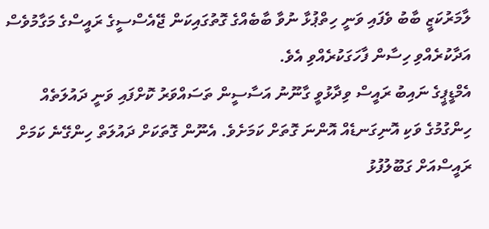ލާމަރުކަޒީ ބާބު ވެފައި ވަނީ ހިތްޕުޅާ ނުވާ ބާބެއްގެ ގޮތުގައިކަން ޖޭއެސްސީގެ ރައީސްގެ މަގާމުވެސް އަދާކުރެއްވި ހިސާން ފާހަގަކުރެއްވި އެވެ.
އެމްޑީޕީގެ ނައިބު ރައީސް ވިދާޅުވީ ގާނޫނު އަސާސީން ތަސައްވަރު ކޮށްފައި ވަނީ ދައުލަތެއް ހިންގުމުގެ ވަކި އޮނިގަނޑެއް އޮންނަ ގޮތަށް ކަމަށެވެ. އެނޫން ގޮތަކަށް ދައުލަތް ހިންގޭނެ ކަމަށް ރައީސްއަށް ގަބޫލުފުޅު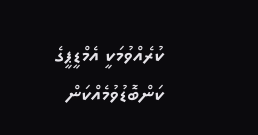ކުރެއްވުމަކީ އެމްޑީޕީގެ ކަންބޮޑުވުމެއްކަން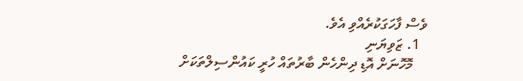ވެސް ފާހަގަކުރެއްވި އެވެ.
  1. ޒަވިޔަނި
    މޮހޮނަށް އޮޑި ދިންހެން ބާރުތައް ހުރީ ކައުންސިލްތަކަށް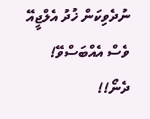ނުދެވިކަން ޚުދު އެލްޖީއޭ ވެސް އެއްބަސްވޭ! ދެނޯ!!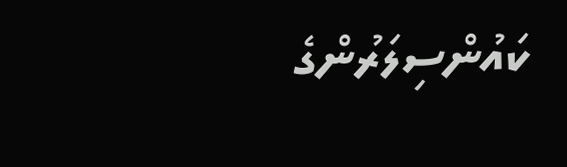ކައުންސިލަރުންގެ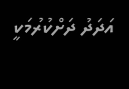އަދަދު ދަށްކުރުމަކީ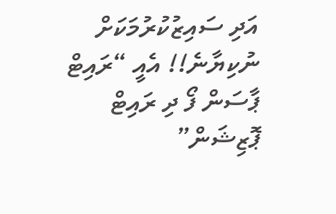އަދި ސައިޒުކުރުމަކަށް ނުކިޔާނެ!! އެއީ “ރައިޓް ޕާސަން ފޯ ދި ރައިޓް ޕޮޒިޝަން”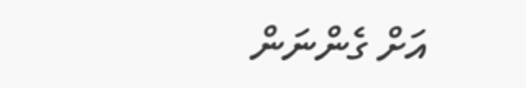އަށް ގެންނަން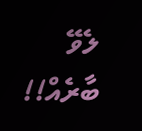ލެވޭ ބާރެއް!!